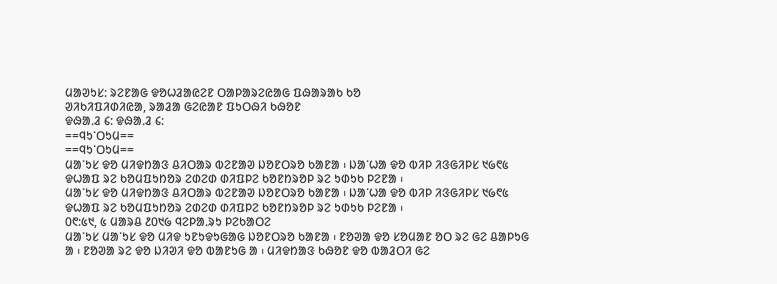ᱢᱟᱣᱩᱥ: ᱨᱮᱱᱟᱜ ᱫᱚᱦᱲᱟᱭᱮᱱ ᱛᱟᱞᱟᱨᱮᱭᱟᱜ ᱯᱷᱟᱨᱟᱠ ᱠᱚ
ᱣᱤᱠᱤᱯᱤᱰᱤᱭᱟ, ᱨᱟᱲᱟ ᱜᱮᱭᱟᱱ ᱯᱩᱛᱷᱤ ᱠᱷᱚᱱ
ᱫᱷᱟᱹᱲ ᱔: ᱫᱷᱟᱹᱲ ᱔:
==ᱧᱩᱸᱛᱩᱢ==
==ᱧᱩᱸᱛᱩᱢ==
ᱢᱟᱸᱩᱥ ᱫᱚ ᱢᱤᱫᱴᱟᱝ ᱪᱤᱛᱟᱨ ᱵᱮᱱᱟᱣ ᱡᱚᱱᱛᱨᱚ ᱠᱟᱱᱟ ᱾ ᱡᱟᱸᱦᱟ ᱫᱚ ᱵᱤᱞ ᱤᱝᱜᱤᱞᱥ ᱑᱙᱖᱕ ᱫᱦᱟᱯ ᱨᱮ ᱠᱚᱢᱯᱩᱴᱚᱨ ᱮᱰᱮᱰ ᱰᱤᱯᱞᱮ ᱠᱚᱱᱴᱨᱚᱞ ᱨᱮ ᱩᱰᱩᱠ ᱞᱮᱱᱟ ᱾
ᱢᱟᱸᱩᱥ ᱫᱚ ᱢᱤᱫᱴᱟᱝ ᱪᱤᱛᱟᱨ ᱵᱮᱱᱟᱣ ᱡᱚᱱᱛᱨᱚ ᱠᱟᱱᱟ ᱾ ᱡᱟᱸᱦᱟ ᱫᱚ ᱵᱤᱞ ᱤᱝᱜᱤᱞᱥ ᱑᱙᱖᱕ ᱫᱦᱟᱯ ᱨᱮ ᱠᱚᱢᱯᱩᱴᱚᱨ ᱮᱰᱮᱰ ᱰᱤᱯᱞᱮ ᱠᱚᱱᱴᱨᱚᱞ ᱨᱮ ᱩᱰᱩᱠ ᱞᱮᱱᱟ ᱾
᱐᱖:᱕᱑, ᱕ ᱢᱟᱨᱪ ᱒᱐᱑᱙ ᱧᱮᱞᱟᱹᱨᱩ ᱞᱮᱠᱟᱛᱮ
ᱢᱟᱸᱩᱥ ᱢᱟᱸᱩᱥ ᱫᱚ ᱢᱤᱫ ᱩᱱᱩᱫᱩᱜᱟᱜ ᱡᱚᱱᱛᱨᱚ ᱠᱟᱱᱟ ᱾ ᱱᱚᱣᱟ ᱫᱚ ᱥᱚᱢᱟᱱ ᱚᱛ ᱨᱮ ᱜᱮ ᱪᱟᱞᱩᱜ ᱟ ᱾ ᱱᱚᱣᱟ ᱨᱮ ᱫᱚ ᱡᱤᱣᱤ ᱫᱚ ᱵᱟᱱᱩᱜ ᱟ ᱾ ᱢᱤᱫᱴᱟᱝ ᱠᱷᱚᱱ ᱫᱚ ᱵᱟᱲᱛᱤ ᱜᱮ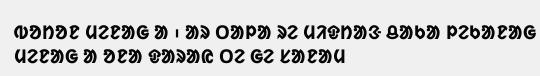ᱵᱚᱴᱚᱱ ᱢᱮᱱᱟᱜ ᱟ ᱾ ᱟᱨ ᱛᱟᱞᱟ ᱨᱮ ᱢᱤᱫᱴᱟᱝ ᱪᱟᱠᱟ ᱞᱮᱠᱟᱱᱟᱜ ᱢᱮᱱᱟᱜ ᱟ ᱚᱱᱟ ᱫᱟᱨᱟᱭ ᱛᱮ ᱜᱮ ᱥᱟᱱᱟᱢ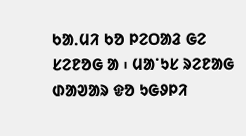ᱠᱟᱹᱢᱤ ᱠᱚ ᱞᱮᱛᱟᱲ ᱜᱮ ᱥᱮᱱᱚᱜ ᱟ ᱾ ᱢᱟᱸᱩᱥ ᱨᱮᱱᱟᱜ ᱰᱟᱣᱟᱨ ᱫᱚ ᱩᱜᱽᱞᱤ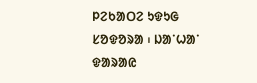ᱞᱮᱠᱟᱛᱮ ᱩᱫᱩᱜ ᱥᱚᱫᱚᱨᱟ ᱾ ᱡᱟᱸᱦᱟᱸ ᱫᱟᱨᱟᱭ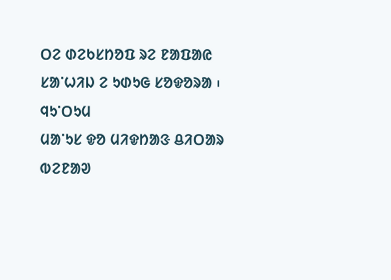ᱛᱮ ᱰᱮᱠᱥᱴᱚᱯ ᱨᱮ ᱱᱟᱯᱟᱭ ᱥᱟᱸᱦᱤᱡ ᱮ ᱩᱰᱩᱜ ᱥᱚᱫᱚᱨᱟ ᱾
ᱧᱩᱸᱛᱩᱢ
ᱢᱟᱸᱩᱥ ᱫᱚ ᱢᱤᱫᱴᱟᱝ ᱪᱤᱛᱟᱨ ᱵᱮᱱᱟᱣ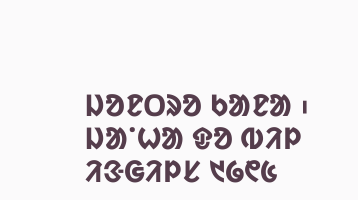ᱡᱚᱱᱛᱨᱚ ᱠᱟᱱᱟ ᱾ ᱡᱟᱸᱦᱟ ᱫᱚ ᱵᱤᱞ ᱤᱝᱜᱤᱞᱥ ᱑᱙᱖᱕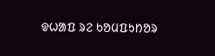ᱫᱦᱟᱯ ᱨᱮ ᱠᱚᱢᱯᱩᱴᱚᱨ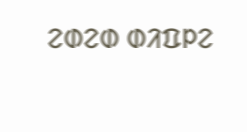ᱮᱰᱮᱰ ᱰᱤᱯᱞᱮ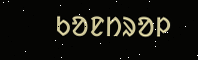ᱠᱚᱱᱴᱨᱚᱞ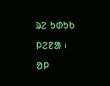ᱨᱮ ᱩᱰᱩᱠ ᱞᱮᱱᱟ ᱾
ᱚᱞ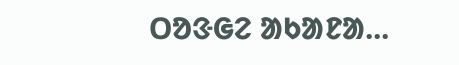ᱛᱚᱝᱜᱮ ᱟᱠᱟᱱᱟ...